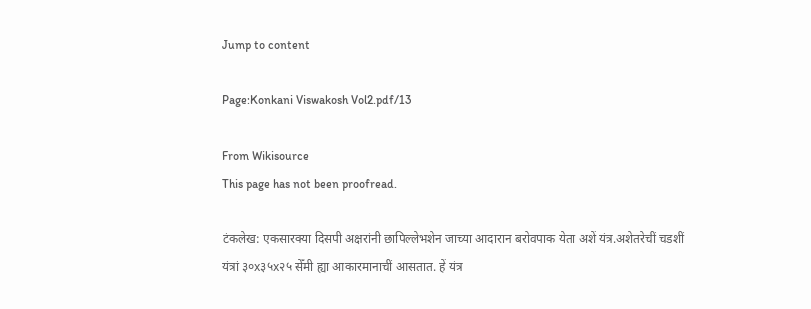Jump to content

Page:Konkani Viswakosh Vol2.pdf/13

From Wikisource
This page has not been proofread.

टंकलेख: एकसारक्या दिसपी अक्षरांनी छापिल्लेभशेन जाच्या आदारान बरोवपाक येता अशें यंत्र.अशेतरेचीं चडशीं यंत्रां ३०x३५x२५ सेँमी ह्या आकारमानाचीं आसतात. हें यंत्र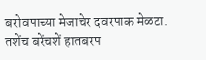बरोवपाच्या मेजाचेर दवरपाक मेळटा. तशेंच बरेंचशें हातबरप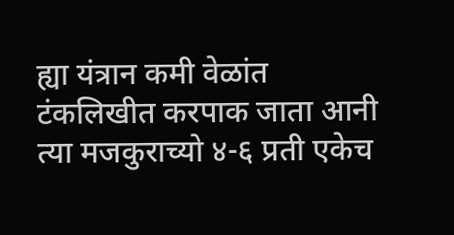ह्या यंत्रान कमी वेळांत टंकलिखीत करपाक जाता आनी त्या मजकुराच्यो ४-६ प्रती एकेच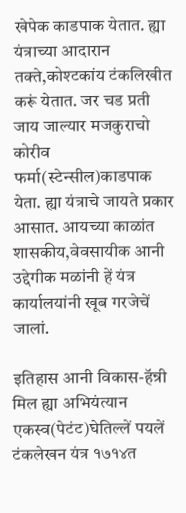खेपेक काडपाक येतात. ह्या यंत्राच्या आदारान तक्ते,कोश्टकांय टंकलिखीत करूं येतात. जर चड प्रती जाय जाल्यार मजकुराचो कोरीव फर्मा(स्टेन्सील)काडपाक येता. ह्या यंत्राचे जायते प्रकार आसात. आयच्या काळांत शासकीय,वेवसायीक आनी उद्देगीक मळांनी हें यंत्र कार्यालयांनी खूब गरजेचें जालां.

इतिहास आनी विकास-हॅन्री मिल ह्या अभियंत्यान एकस्व(पेटंट)घेतिल्लें पयलें टंकलेखन यंत्र १७१४त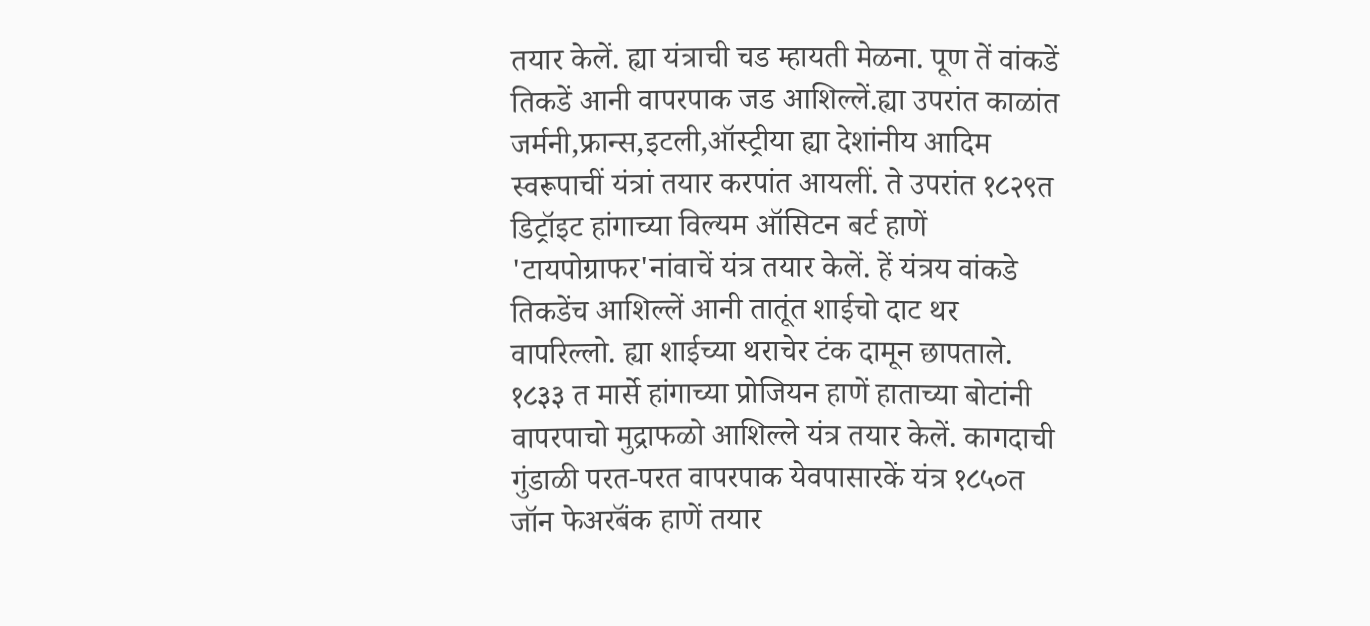तयार केलें. ह्या यंत्राची चड म्हायती मेळना. पूण तें वांकडें तिकडें आनी वापरपाक जड आशिल्लें.ह्या उपरांत काळांत जर्मनी,फ्रान्स,इटली,ऑस्ट्रीया ह्या देशांनीय आदिम स्वरूपाचीं यंत्रां तयार करपांत आयलीं. ते उपरांत १८२९त डिट्रॉइट हांगाच्या विल्यम ऑसिटन बर्ट हाणें 'टायपोग्राफर'नांवाचें यंत्र तयार केलें. हें यंत्रय वांकडे तिकडेंच आशिल्लें आनी तातूंत शाईचो दाट थर वापरिल्लो. ह्या शाईच्या थराचेर टंक दामून छापताले. १८३३ त मार्से हांगाच्या प्रोजियन हाणें हाताच्या बोटांनी वापरपाचो मुद्राफळो आशिल्ले यंत्र तयार केलें. कागदाची गुंडाळी परत-परत वापरपाक येवपासारकें यंत्र १८५०त जॉन फेअरबॅंक हाणें तयार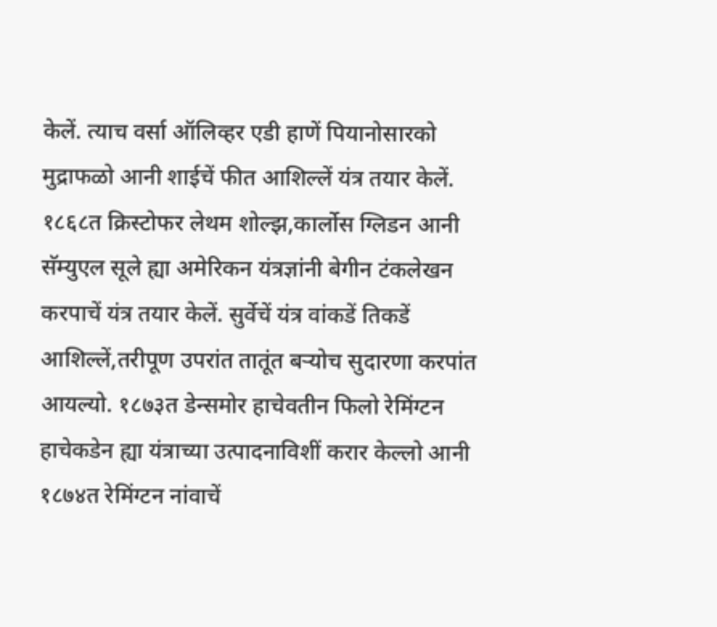केलें. त्याच वर्सा ऑलिव्हर एडी हाणें पियानोसारको मुद्राफळो आनी शाईचें फीत आशिल्लें यंत्र तयार केलें. १८६८त क्रिस्टोफर लेथम शोल्झ,कार्लोस ग्लिडन आनी सॅम्युएल सूले ह्या अमेरिकन यंत्रज्ञांनी बेगीन टंकलेखन करपाचें यंत्र तयार केलें. सुर्वेचें यंत्र वांकडें तिकडें आशिल्लें,तरीपूण उपरांत तातूंत बऱ्योच सुदारणा करपांत आयल्यो. १८७३त डेन्समोर हाचेवतीन फिलो रेमिंग्टन हाचेकडेन ह्या यंत्राच्या उत्पादनाविशीं करार केल्लो आनी १८७४त रेमिंग्टन नांवाचें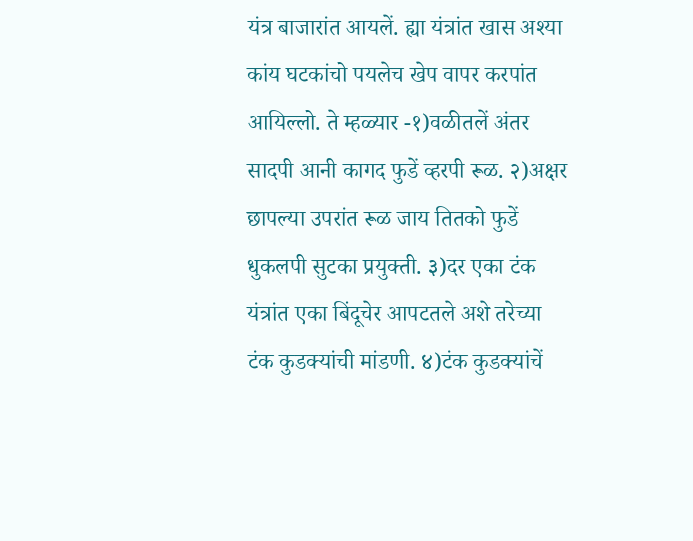यंत्र बाजारांत आयलें. ह्या यंत्रांत खास अश्या कांय घटकांचो पयलेच खेप वापर करपांत आयिल्लो. ते म्हळ्यार -१)वळीतलें अंतर सादपी आनी कागद फुडें व्हरपी रूळ. २)अक्षर छापल्या उपरांत रूळ जाय तितको फुडें धुकलपी सुटका प्रयुक्ती. ३)दर एका टंक यंत्रांत एका बिंदूचेर आपटतले अशे तरेच्या टंक कुडक्यांची मांडणी. ४)टंक कुडक्यांचें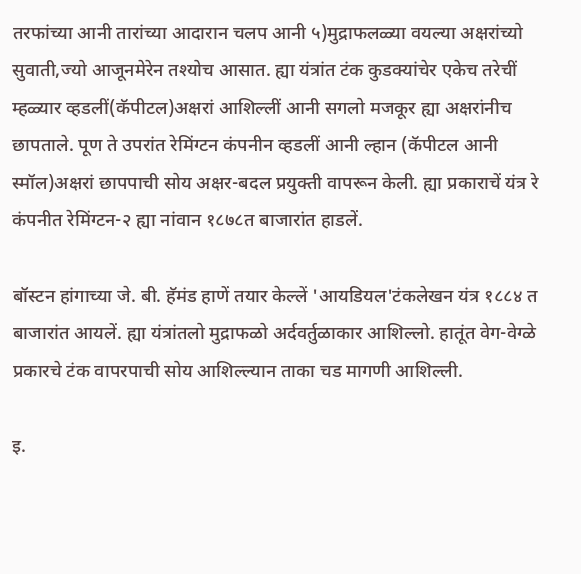तरफांच्या आनी तारांच्या आदारान चलप आनी ५)मुद्राफलळ्या वयल्या अक्षरांच्यो सुवाती,ज्यो आजूनमेरेन तश्योच आसात. ह्या यंत्रांत टंक कुडक्यांचेर एकेच तरेचीं म्हळ्यार व्हडलीं(कॅपीटल)अक्षरां आशिल्लीं आनी सगलो मजकूर ह्या अक्षरांनीच छापताले. पूण ते उपरांत रेमिंग्टन कंपनीन व्हडलीं आनी ल्हान (कॅपीटल आनी स्मॉल)अक्षरां छापपाची सोय अक्षर-बदल प्रयुक्ती वापरून केली. ह्या प्रकाराचें यंत्र रे कंपनीत रेमिंग्टन-२ ह्या नांवान १८७८त बाजारांत हाडलें.

बॉस्टन हांगाच्या जे. बी. हॅमंड हाणें तयार केल्लें 'आयडियल'टंकलेखन यंत्र १८८४ त बाजारांत आयलें. ह्या यंत्रांतलो मुद्राफळो अर्दवर्तुळाकार आशिल्लो. हातूंत वेग-वेग्ळे प्रकारचे टंक वापरपाची सोय आशिल्ल्यान ताका चड मागणी आशिल्ली.

इ.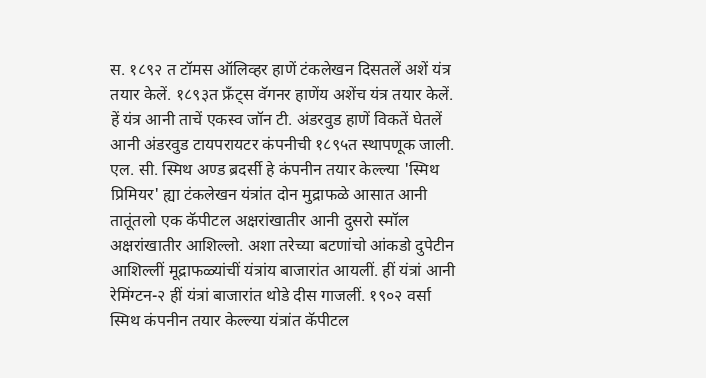स. १८९२ त टॉमस ऑलिव्हर हाणें टंकलेखन दिसतलें अशें यंत्र तयार केलें. १८९३त फ्रॅंट्स वॅगनर हाणेंय अशेंच यंत्र तयार केलें. हें यंत्र आनी ताचें एकस्व जॉन टी. अंडरवुड हाणें विकतें घेतलें आनी अंडरवुड टायपरायटर कंपनीची १८९५त स्थापणूक जाली. एल. सी. स्मिथ अण्ड ब्रदर्सी हे कंपनीन तयार केल्ल्या 'स्मिथ प्रिमियर' ह्या टंकलेखन यंत्रांत दोन मुद्राफळे आसात आनी तातूंतलो एक कॅपीटल अक्षरांखातीर आनी दुसरो स्मॉल अक्षरांखातीर आशिल्लो. अशा तरेच्या बटणांचो आंकडो दुपेटीन आशिल्लीं मूद्राफळ्यांचीं यंत्रांय बाजारांत आयलीं. हीं यंत्रां आनी रेमिंग्टन-२ हीं यंत्रां बाजारांत थोडे दीस गाजलीं. १९०२ वर्सा स्मिथ कंपनीन तयार केल्ल्या यंत्रांत कॅपीटल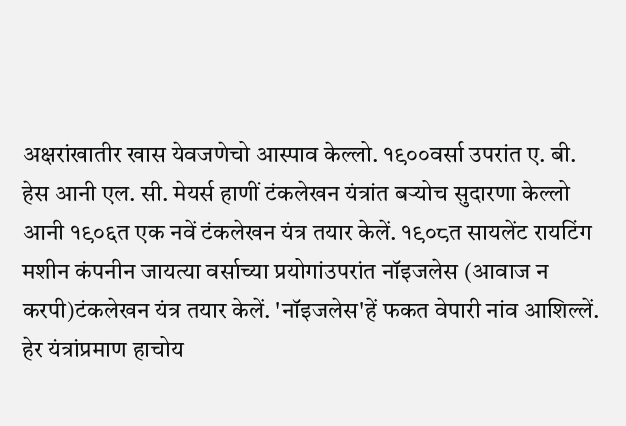अक्षरांखातीर खास येवजणेचो आस्पाव केल्लो. १९००वर्सा उपरांत ए. बी. हेस आनी एल. सी. मेयर्स हाणीं टंकलेखन यंत्रांत बऱ्योच सुदारणा केल्लो आनी १९०६त एक नवें टंकलेखन यंत्र तयार केलें. १९०८त सायलेंट रायटिंग मशीन कंपनीन जायत्या वर्साच्या प्रयोगांउपरांत नॉइजलेस (आवाज न करपी)टंकलेखन यंत्र तयार केलें. 'नॉइजलेस'हें फकत वेपारी नांव आशिल्लें. हेर यंत्रांप्रमाण हाचोय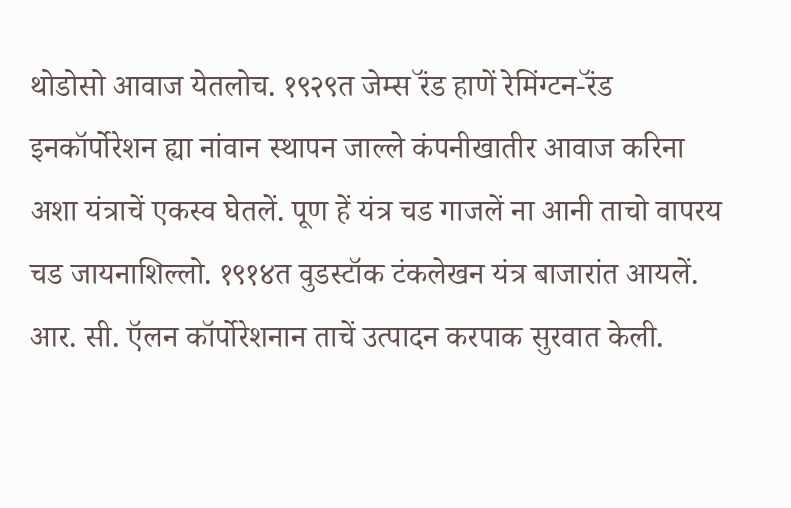थोडोसो आवाज येतलोच. १९२९त जेम्स रॅंड हाणें रेमिंग्टन-रॅंड इनकॉर्पोरेशन ह्या नांवान स्थापन जाल्ले कंपनीखातीर आवाज करिना अशा यंत्राचें एकस्व घेतलें. पूण हें यंत्र चड गाजलें ना आनी ताचो वापरय चड जायनाशिल्लो. १९१४त वुडस्टॉक टंकलेखन यंत्र बाजारांत आयलें. आर. सी. ऍलन कॉर्पोरेशनान ताचें उत्पादन करपाक सुरवात केली.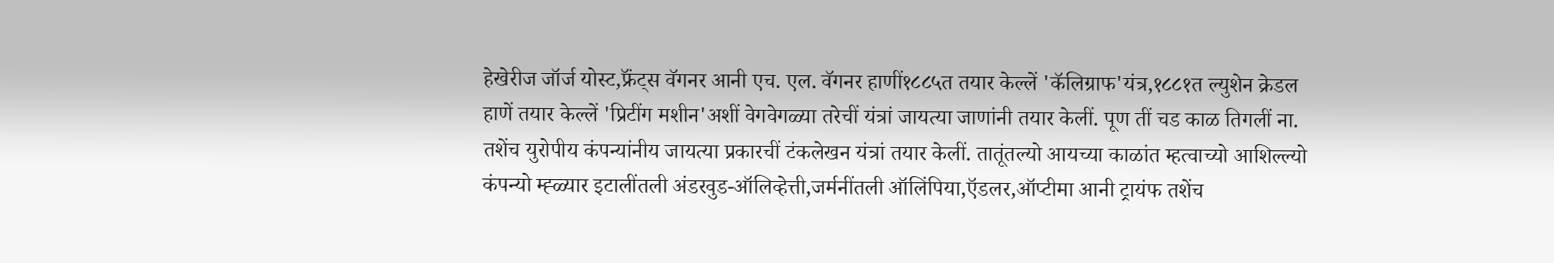हेखेरीज जॉर्ज योस्ट,फ्रॅंट्स वॅगनर आनी एच. एल. वॅगनर हाणीं१८८५त तयार केल्लें 'कॅलिग्राफ'यंत्र,१८८१त ल्युशेन क्रेडल हाणें तयार केल्लें 'प्रिटींग मशीन'अशीं वेगवेगळ्या तरेचीं यंत्रां जायत्या जाणांनी तयार केलीं. पूण तीं चड काळ तिगलीं ना. तशेंच युरोपीय कंपन्यांनीय जायत्या प्रकारचीं टंकलेखन यंत्रां तयार केलीं. तातूंतल्यो आयच्या काळांत म्हत्वाच्यो आशिल्ल्यो कंपन्यो म्ह्ळ्यार इटालींतली अंडरवुड-ऑलिव्हेत्ती,जर्मनींतली ऑलिंपिया,ऍडलर,ऑप्टीमा आनी ट्रायंफ तशेंच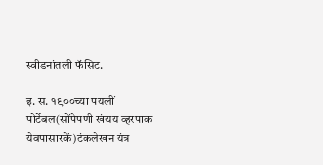स्वीडनांतली फॅसिट.

इ. स. १९००च्या पयलीं पोर्टेबल(सोंपेपणी खंयय व्हरपाक येवपासारकें)टंकलेखन यंत्र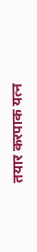तयार करपाक यत्न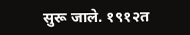सुरू जाले. १९१२त